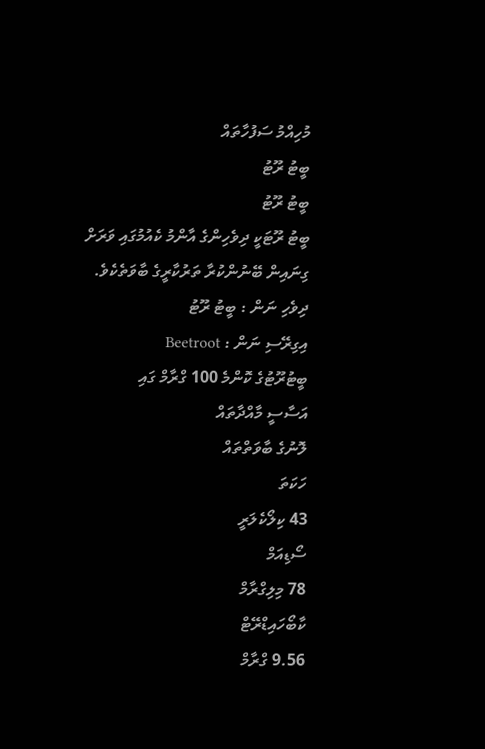މުހިއްމު ސަފުހާތައް
ބީޓު ރޫޓު
ބީޓު ރޫޓު
ބީޓު ރޫޓަކީ ދިވެހިންގެ އާންމު ކެއުމުގައި ވަރަށް ގިނައިން ބޭނުންކުރާ ތަރުކާރީގެ ބާވަތެކެވެ.
ދިވެހި ނަން : ބީޓު ރޫޓު
އިގިރޭސި ނަން : Beetroot
ބީޓުރޫޓުގެ ކޮންމެ 100 ގްރާމް ގައި
އަސާސީ މާއްދާތައް
ލޮނުގެ ބާވަތްތައް
ހަކަތަ
43 ކިލޯކެލަރީ
ސޯޑިއަމް
78 މިލިގްރާމް
ކާބޯހައިޑްރޭޓް
9.56 ގްރާމް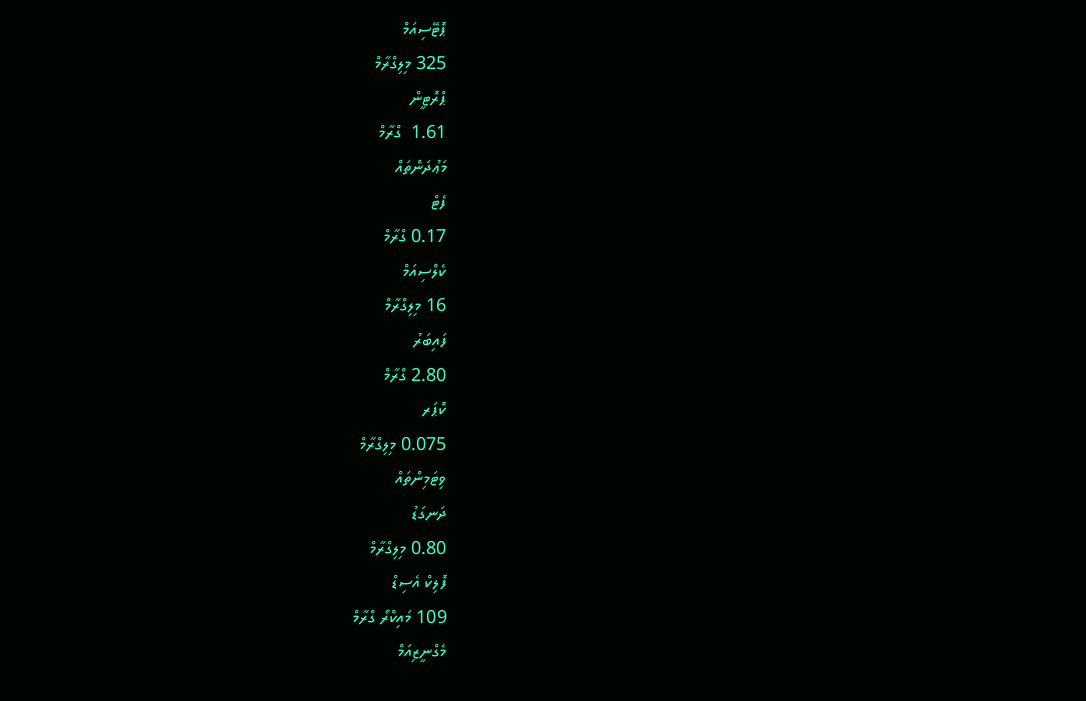ޕޮޓޭސިއަމް
325 މިލިގްރާމް
ޕްރޮޓީން
1.61  ގްރާމް
މަޢުދަންތައް
ފެޓް
0.17 ގްރާމް
ކެލްސިއަމް
16 މިލިގްރާމް
ފައިބަރު
2.80 ގްރާމް
ކޮޕަރ
0.075 މިލިގްރާމް
ވިޓަމިންތައް
ދަނގަޑު
0.80 މިލިގްރާމް
ފޮލިކް އެސިޑް
109 މައިކްރޯ ގްރާމް
މެގްނީޒިއަމް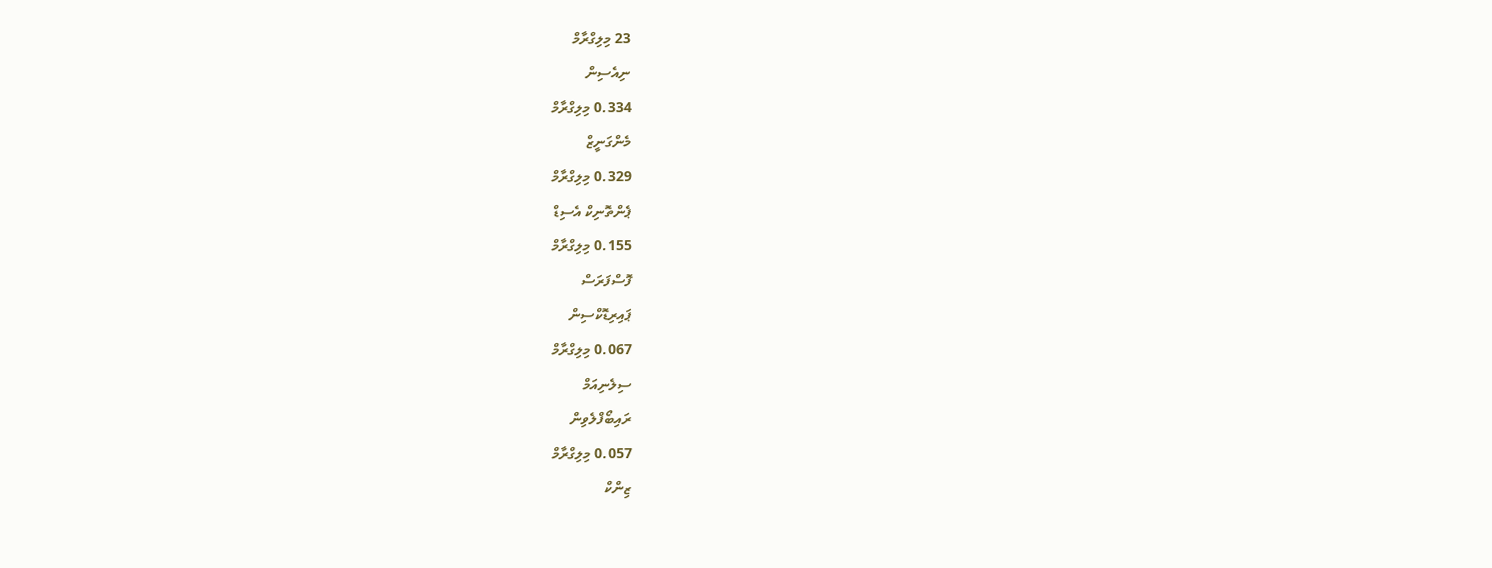23 މިލިގްރާމް
ނިއެސިން
0.334 މިލިގްރާމް
މެންގަނީޒް
0.329 މިލިގްރާމް
ޕެންތޮނިކް އެސިޑް
0.155 މިލިގްރާމް
ފޮސްފަރަސް
ޕައިރިޑޮކްސިން
0.067 މިލިގްރާމް
ސިލެނިއަމް
ރައިބޯފްލެވިން
0.057 މިލިގްރާމް
ޒިންކް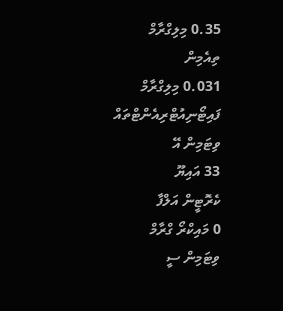0.35 މިލިގްރާމް
ތިއެމިން
0.031 މިލިގްރާމް
ފައިޓޯނިއުޓްރިއެންޓްތައް
ވިޓަމިން އޭ
33 އައިޔޫ
ކެރޮޓީން އަލްފާ
0 މައިކްރޯ ގްރާމް
ވިޓަމިން ސީ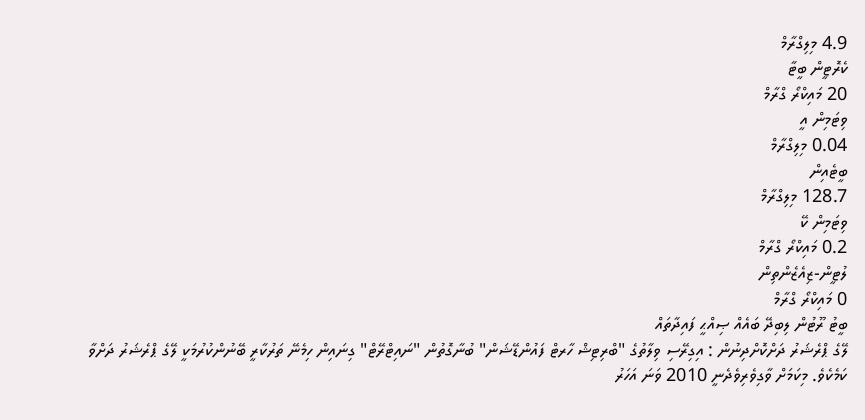4.9 މިލިގްރާމް
ކެރޮޓީން ބީޓާ
20 މައިކްރޯ ގްރާމް
ވިޓަމިން އީ
0.04 މިލިގްރާމް
ބީޓެއިން
128.7 މިލިގްރާމް
ވިޓަމިން ކޭ
0.2 މައިކްރޯ ގްރާމް
ލުޓީން-ޒިއެޒެންތިން
0 މައިކްރޯ ގްރާމް
ބީޓު ރޫޓުން ލިބިދޭ ބައެއް ޞިއްޙީ ފައިދާތައް
ލޭގެ ޕްރެޝަރު ދަށްކޮށްދިނުން : އިގިރޭސި ވިލާތުގެ "ބްރިޓިޝް ހާރޓް ފައުންޑޭޝަން" ބުނާގޮތުން "ނައިޓްރޭޓް" ގިނައިން ހިމެނޭ ތަރުކާރީ ބޭނުންކުރުމަކީ ލޭގެ ޕްރެޝަރު ދަށްވާ ކަމެކެވެ. މިކަމަށް ވާގިވެރިވެދެނީ 2010 ވަނަ އަހަރު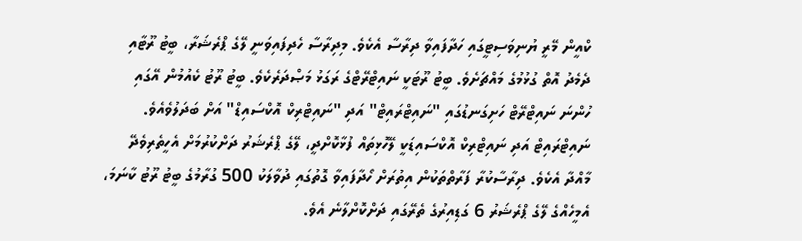ކްއީން މޭރީ ޔުނިވަސިޓީގައި ހަދާފައިވާ ދިރާސާ އެކެވެ. މިދިރާސާ ހެދިފައިވަނީ ލޭގެ ޕްރެޝަރާ، ބީޓު ރޫޓާއި ދެމެދު އޮތް ގުޅުމުގެ މައްޗަށެވެ. ބީޓު ރޫޓަކީ ނައިޓްރޭޓްގެ ރަގަޅު މަޞްދަރެކެވެ. ބީޓު ރޫޓު ކެއުމުން އޭގައި ހުންނަ ނައިޓްރޭޓް ހަށިގަނޑުގައި "ނައިޓްރައިޓް" އަދި "ނައިޓްރިކް އޮކްސައިޑް" އަށް ބަދަލުވެއެވެ. ނައިޓްރައިޓް އަދި ނައިޓްރިކް އޮކްސައިޑަކީ ލޭހޮޅިތައް ފުޅާކޮށްދީ، ލޭގެ ޕްރެޝަރު ދަށްކުރުމަށް އެހީތެރިވެދޭ މާއްދާ އެކެވެ. ދިރާސާކުރާ ފަރާތްތަކުން އިތުރަށް ހޯދާފައިވާ ގޮތުގައި ދުވާލަކު 500 ގުރާމުގެ ބީޓު ރޫޓު ކާނަމަ، އެމީހެއްގެ ލޭގެ ޕްރެޝަރު 6 ގަޑިއިރުގެ ތެރޭގައި ދަށްކޮށްލާނެ އެވެ.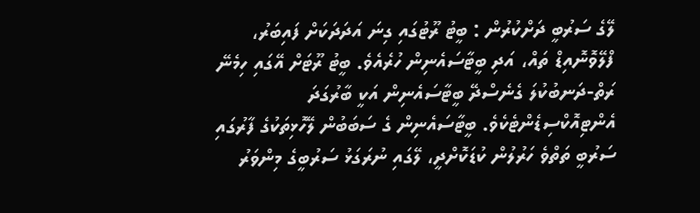ލޭގެ ސަރުބީ ދަށްކުރުން : ބީޓު ރޫޓުގައި ގިނަ އަދަދަކަށް ފައިބަރު، ފްލޭވޮނޮއިޑް ތައް، އަދި ބީޓާސައެނިން ހުރެއެވެ. ބީޓު ރޫޓަށް އޭގައި ހިމެނޭ ރަތް-ދަނބުކުލަ ގެނެސްދޭ ބީޓާސައެނިން އަކީ ބާރުގަދަ އެންޓިއޮކްސިޑެންޓެކެވެ. ބީޓާސައެނިން ގެ ސަބަބުން ލޭހޮޅިތަކުގެ ފާރުގައި ސަރުބީ ތަތްވެ ހަރުލުން ކުޑަކޮށްދީ، ލޭގައި ނުރަގަޅު ސަރުބީގެ މިންވަރު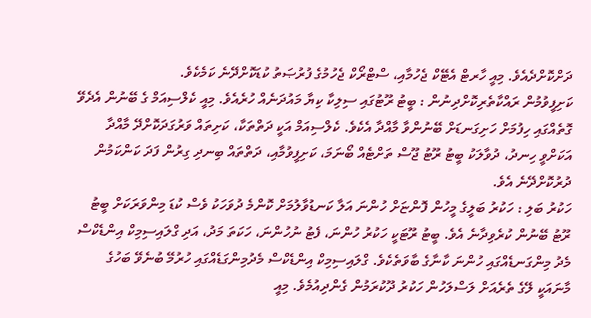ދަށްކޮށްދެއެވެ. މިއީ ހާރޓް އެޓޭކް ޖެހުމާއި، ސްޓްރޯކް ޖެހުމުގެ ފުރުޞަތު ކުޑަކޮށްދޭނެ ކަމެކެވެ.
ކަށިފީވުމުން ރައްކާތެރިކޮށްދިނުން : ބީޓު ރޫޓުގައި ސިލިކާ ކިޔާ މައުދަނެއް ހުރެއެވެ. މިއީ ކެލްސިއަމް ގެ ބޭނުން އެދެވޭ ގޮތެއްގައި ހިފުމަށް ހަށިގަނޑަށް ބޭނުންވާ މާއްދާ އެކެވެ. ކެލްސިއަމް އަކީ ދަތްތަކާ، ކަށިތައް ވަރުގަދަކޮށްދޭ މާއްދާ އަކަށްވީ ހިނދު، ދުވާލަކު ބީޓު ރޫޓު ޖޫސް ތަށްޓެއް ބޯނަމަ، ކަށިފީވުމާއި، ދަތްތައް ބިނދި ގިރުން ފަދަ ކަންކަމުން ދުރުކޮށްދޭނެ އެވެ.
ހަކުރު ބަލި : ހަކުރު ބަލީގެ މީހުން ފޮންޏަށް ހުންނަ އަލާ ކަނޑުވާލުމަށް ކޮންމެ ދުވަހަކު ވެސް ކުޑަ މިންވަރަކަށް ބީޓު ރޫޓު ބޭނުން ކުރެވިދާނެ އެވެ. ބީޓު ރޫޓަކީ ހަކުރު ހުންނަ، ފެޓު ނުހުންނަ، ހަކަތަ މަދު، އަދި ގްލައިސިމިކް އިންޑެކްސް މެދު މިންގަނޑެއްގައި ހުންނަ ކާނާގެ ބާވަތެކެވެ. ގްލައިސިމިކް އިންޑެކްސް މެދުމިންގަޑެއްގައި ހުރުމޭ ބުނެވޭ ބަހުގެ މާނައަކީ ލޭގެ ތެރެއަށް ލަސްލަހުން ހަކުރު ދޫކުރަމުން ގެންދިއުމެވެ. މިއީ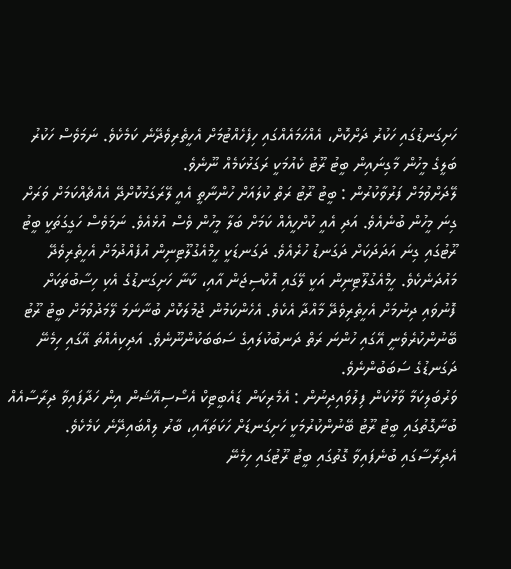ހަށިގަނޑުގައި ހަކުރު ދަށްކޮށް، އެއްހަމައެއްގައި ހިފެހެއްޓުމަށް އެހީތެރިވެދޭނެ ކަމެކެވެ. ނަމަވެސް ހަކުރު ބަލީގެ މީހުން މާގިނައިން ބީޓު ރޫޓު ކެއުމަކީ ރަގަޅުކަމެއް ނޫނެވެ.
ލޭދަށްވުމަށް ފަރުވާކުރުން : ބީޓު ރޫޓު ރަތް ކުލައަށް ހުންނާތީ އެއީ ލޭރަގަޅުކޮށްދޭ އެއްޗެއްކަމަށް ވަރަށް ގިނަ މީހުން ބުނެއެވެ. އަދި އެއީ ކުށްހީއެއް ކަމަށް ބަލާ މީހުން ވެސް އުޅެއެވެ. ނަމަވެސް ހަގީގަތަކީ ބީޓު ރޫޓުގައި ގިނަ އަދަދަކަށް ދަގަނޑު ހުރެއެވެ. ދަގަނޑަކީ ހީމްއެގުލޫޓިނިން އުފެއްދުމަށް އެހީތެރިވެދޭ މައުދަނެކެވެ. ހީމްއެގުލޫޓިނިން އަކީ ލޭގައި އޮކްސިޖަން އާއި، ކާނާ ހަށިގަނޑުގެ އެކި ހިސާބުތަކަށް ފޮނުވައި ދިނުމަށް އެހީތެރިވެދޭ މާއްދާ އެކެވެ. އެހެންކަމުން ޖުމުލަކޮށް ބުނާނަމަ ލޭމަދުވުމަށް ބީޓު ރޫޓު ބޭނުންކުރެވެނީ އޭގައި ހުންނަ ރަތް ދަނބުކުލައިގެ ސަބަބަކުންނޫނެވެ. އަދިކިއެއްތަ އޭގައި ހިމެނޭ ދަގަނޑުގެ ސަބަބުންނެވެ.
ވަރުބަލިކަމާ ވާޅުކަން ފިލުވައިދިނުން : އެމެރިކަން ޑައެބީޓިކް އެސޯސިއޭޝަން އިން ހަދާފައިވާ ދިރާސާއެއް ބުނާގޮތުގައި ބީޓު ރޫޓު ބޭނުންކުރުމަކީ ހަށިގަނޑަށް ހަކަތައާއި، ބާރު ލިއްބައިދޭނެ ކަމެކެވެ. އެދިރާސާގައި ބުނެފައިވާ ގޮތުގައި ބީޓު ރޫޓުގައި ހިމެނޭ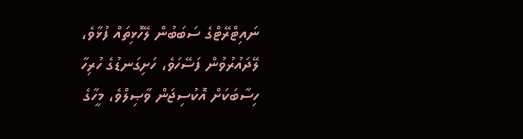ނައިޓްރޭޓްގެ ސަބަބުން ލޭހޮޅިތައް ފުޅާވެ، ލޭދައުރުވުން ފަސޭހަވެ، ހަށިގަނޑުގެ ހުރިހާ ހިސާބަކަށް އޮކުސިޖަން ވާޞިލްވެ، މީހާގެ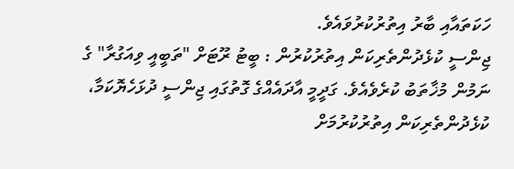ހަކަތައާއި ބާރު އިތުރުކުރުވައެވެ.
ޖިންސީ ކުޅެދުންތެރިކަން އިތުރުކުރުން : ބީޓު ރޫޓަށް "ތަބީއީ ވިއަގުރާ" ގެ ނަމުން މުޚާތަބު ކުރެވެއެވެ. ގަދީމީ އާދައެއްގެ ގޮތުގައި ޖިންސީ ދުޅަހެޔޮކަމާ، ކުޅެދުންތެރިކަން އިތުރުކުރުމަށް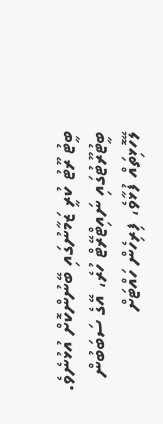ބީޓު ރޫޓު ކުރީ ޒަމާނުގައި ބޭނުންކޮށް އުޅުނެވެ. ބީޓުރޫޓުގައި ނައިޓްރޭޓް ހުރެ، އޭގެ ސަބަބުން ލޭހޮޅިތައް ފުޅާވެ، ފިރިހެން ހައްޓަށް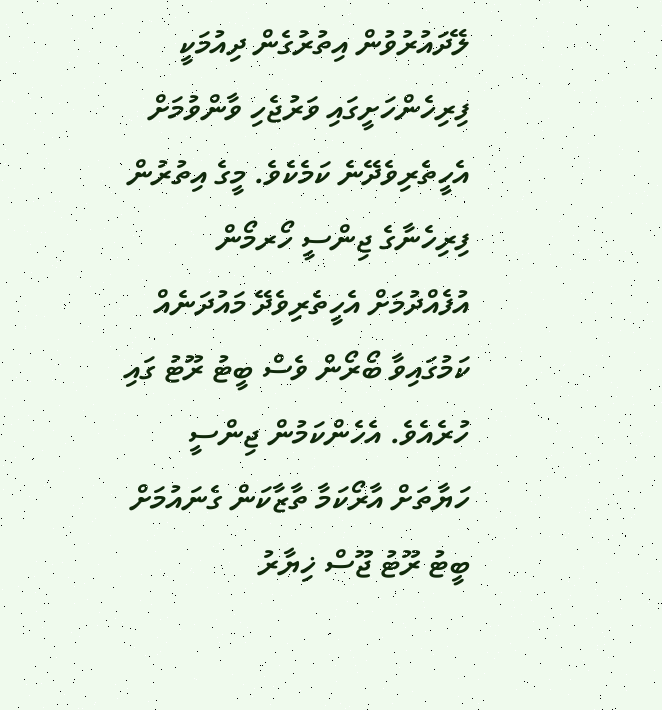ލޭދައުރުވުން އިތުރުގެން ދިއުމަކީ ފިރިހެންހަށީގައި ވަރުޖެހި ވާންވުމަށް އެހީތެރިވެދޭނެ ކަމެކެވެ. މީގެ އިތުރުން ފިރިހެނާގެ ޖިންސީ ހޯރމޯން އުފެއްދުމަށް އެހީތެރިވެދޭ މައުދަނެއް ކަމުގައިވާ ބޯރޯން ވެސް ބީޓު ރޫޓު ގައި ހުރެއެވެ. އެހެންކަމުން ޖިންސީ ހަޔާތަށް އާރޯކަމާ ތާޒާކަން ގެނައުމަށް ބީޓު ރޫޓު ޖޫސް ޚިޔާރު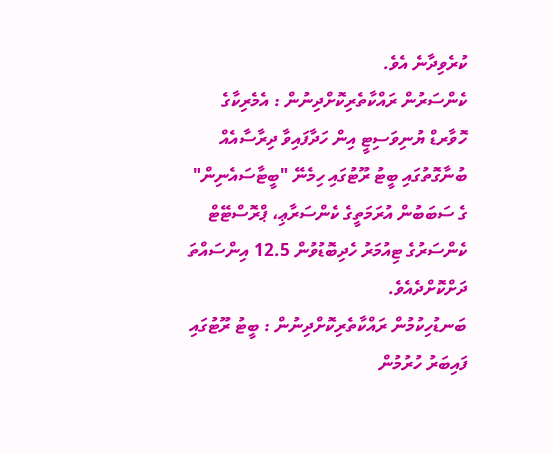ކުރެވިދާނެ އެވެ.
ކެންސަރުން ރައްކާތެރިކޮށްދިނުން : އެމެރިކާގެ ހޮވާރޑް ޔުނިވަސިޓީ އިން ހަދާފައިވާ ދިރާސާއެއް ބުނާގޮތުގައި ބީޓު ރޫޓުގައި ހިމެނޭ "ބީޓާސައެނިން" ގެ ސަބަބުން އުރަމަތީގެ ކެންސަރާޢި، ޕްރޮސްޓޭޓް ކެންސަރުގެ ޓިއުމަރު ހެދިބޮޑުވުން 12.5 އިންސައްތަ ދަށްކޮށްދެއެވެ.
ބަނޑުހިކުމުން ރައްކާތެރިކޮށްދިނުން : ބީޓު ރޫޓުގައި ފައިބަރު ހުރުމުން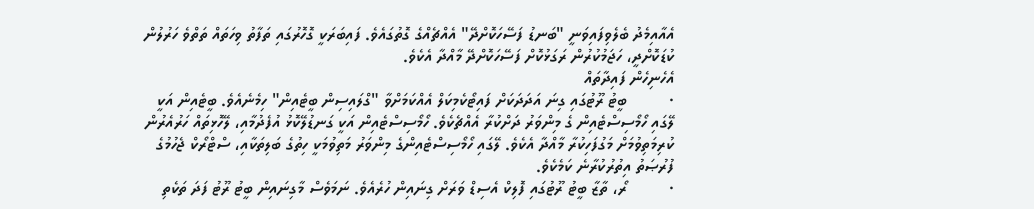އެއާއިމެދު ބެލެވިފައިވަނީ "ބަނޑު ފަސޭހަކޮށްދޭ" އެއްޗެއްގެ ގޮތުގައެވެ. ފައިބަރަކީ ގޮހޮރުގައި ތަފާތު ވިހަތައް ތަތްވެ ހަރުލުން ކުޑަކޮށްދީ، ހަޖަމުކުރުން ރަގަޅުކޮށް ފަސޭހަކޮށްދޭ މާއްދާ އެކެވެ.
އެހެނިހެން ފައިދާތައް
·         ބީޓު ރޫޓުގައި ގިނަ އަދަދަކަށް ފައިޓޯކެމިކަލް އެއްކަމަށްވާ "ގްލައިސިން ބީޓެއިން" ހިމެނެއެވެ. ބީޓެއިން އަކީ ލޭގައި ހޯމޯސިސްޓެއިން ގެ މިންވަރު ދަށްކުރާ އެއްޗެކެވެ. ހޯމޯސިސްޓެއިން އަކީ ގަނޑުލޭކޮޅު އުފެދުމާއި، ލޭހޮޅިތައް ހަރުއެރުން ކުރިމަތިވުމަށް މަގުފަހިކުރާ މާއްދާ އެކެވެ. ލޭގައި ހޯމޯސިސްޓެއިންގެ މިންވަރު މަތިވުމަކީ ހިތުގެ ބަލިތަކާއި، ސްޓްރޯކް ޖެހުމުގެ ފުރުޞަތު އިތުރުކުރާނެ ކަމެކެވެ.
·         ރޯ، ތާޒާ ބީޓު ރޫޓުގައި ފޮލިކް އެސިޑް ވަރަށް ގިނައިން ހުރެއެވެ. ނަމަވެސް މާގިނައިން ބީޓު ރޫޓު ފަދަ ތަކެތި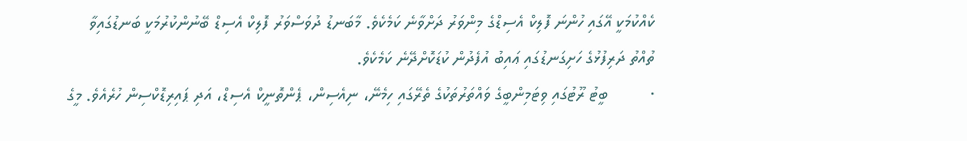ކެއްކުމަކީ އޭގައި ހުންނަ ފޮލިކް އެސިޑްގެ މިންވަރު ދަށްވާނެ ކަމެކެވެ. މާބަނޑު ދުވަސްވަރު ފޮލިކް އެސިޑް ބޭނުންކުރުމަކީ ބަނޑުގައިވާ ތުއްތު ދަރިފުޅުގެ ހަށިގަނޑުގައި ޢައިބު އުފެދުން ކުޑަކޮށްދޭނެ ކަމެކެވެ.
·         ބީޓު ރޫޓުގައި ވިޓަމިންބީގެ ވައްތަރުތަކުގެ ތެރޭގައި ހިމެނޭ، ނިއެސިން، ޕެންތޮނީކް އެސިޑް، އަދި ޕައިރިޑޮކްސިން ހުރެއެވެ. މީގެ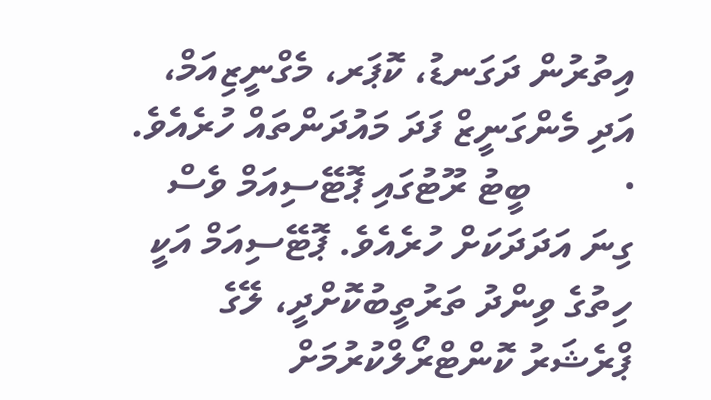އިތުރުން ދަގަނޑު، ކޮޕަރ، މެގްނީޒިއަމް، އަދި މެންގަނީޒް ފަދަ މައުދަންތައް ހުރެއެވެ.
·         ބީޓު ރޫޓުގައި ޕޮޓޭސިއަމް ވެސް ގިނަ އަދަދަކަށް ހުރެއެވެ. ޕޮޓޭސިއަމް އަކީ ހިތުގެ ވިންދު ތަރުތީބުކޮށްދީ، ލޭގެ ޕްރެޝަރު ކޮންޓްރޯލްކުރުމަށް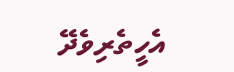އެހީތެރިވެދޭ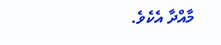މާއްދާ އެކެވެ.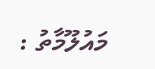މައުލޫމާތު :